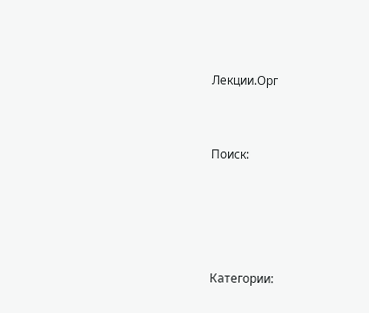Лекции.Орг


Поиск:




Категории: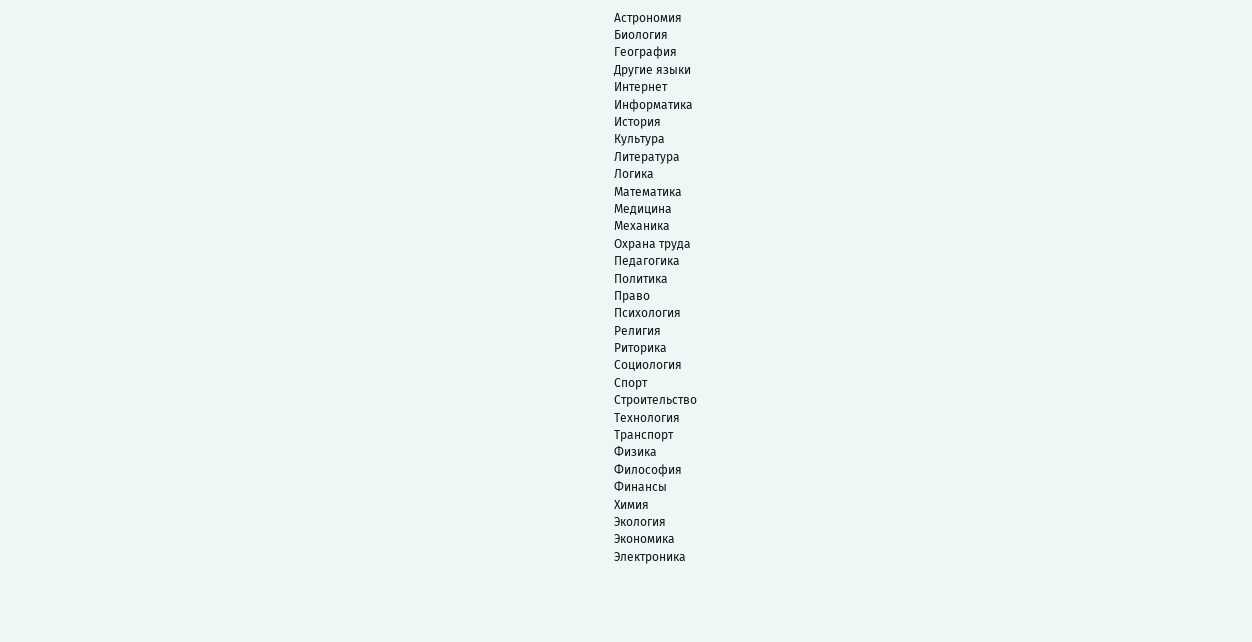Астрономия
Биология
География
Другие языки
Интернет
Информатика
История
Культура
Литература
Логика
Математика
Медицина
Механика
Охрана труда
Педагогика
Политика
Право
Психология
Религия
Риторика
Социология
Спорт
Строительство
Технология
Транспорт
Физика
Философия
Финансы
Химия
Экология
Экономика
Электроника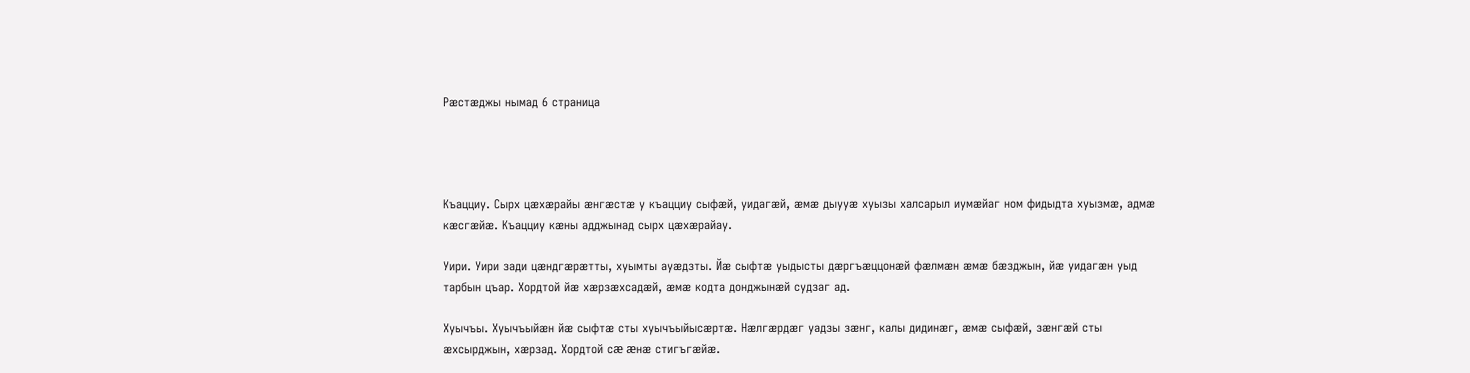Рæстæджы нымад 6 страница




Къацциу. Сырх цæхæрайы æнгæстæ у къацциу сыфæй, уидагæй, æмæ дыууæ хуызы халсарыл иумæйаг ном фидыдта хуызмæ, адмæ кæсгæйæ. Къацциу кæны адджынад сырх цæхæрайау.

Уири. Уири зади цæндгæрæтты, хуымты ауæдзты. Йæ сыфтæ уыдысты дæргъæццонæй фæлмæн æмæ бæзджын, йæ уидагæн уыд тарбын цъар. Хордтой йæ хæрзæхсадæй, æмæ кодта донджынæй судзаг ад.

Хуычъы. Хуычъыйæн йæ сыфтæ сты хуычъыйысæртæ. Нæлгæрдæг уадзы зæнг, калы дидинæг, æмæ сыфæй, зæнгæй сты æхсырджын, хæрзад. Хордтой сæ æнæ стигъгæйæ.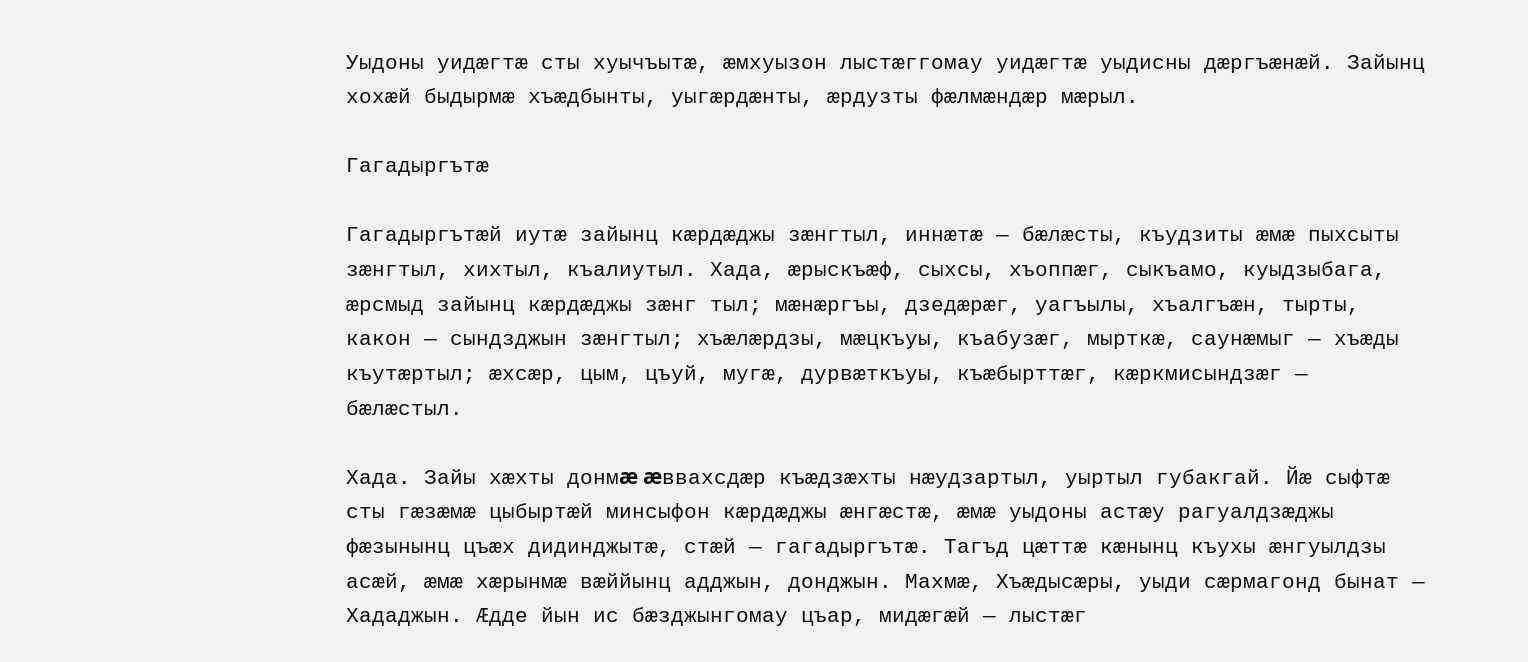Уыдоны уидæгтæ сты хуычъытæ, æмхуызон лыстæггомау уидæгтæ уыдисны дæргъæнæй. Зайынц хохæй быдырмæ хъæдбынты, уыгæрдæнты, æрдузты фæлмæндæр мæрыл.

Гагадыргътæ

Гагадыргътæй иутæ зайынц кæрдæджы зæнгтыл, иннæтæ — бæлæсты, къудзиты æмæ пыхсыты зæнгтыл, хихтыл, къалиутыл. Хада, æрыскъæф, сыхсы, хъоппæг, сыкъамо, куыдзыбага, æрсмыд зайынц кæрдæджы зæнг тыл; мæнæргъы, дзедæрæг, уагъылы, хъалгъæн, тырты, какон — сындзджын зæнгтыл; хъæлæрдзы, мæцкъуы, къабузæг, мырткæ, саунæмыг — хъæды къутæртыл; æхсæр, цым, цъуй, мугæ, дурвæткъуы, къæбырттæг, кæркмисындзæг — бæлæстыл.

Хада. Зайы хæхты донмæ æввахсдæр къæдзæхты нæудзартыл, уыртыл губакгай. Йæ сыфтæ сты гæзæмæ цыбыртæй минсыфон кæрдæджы æнгæстæ, æмæ уыдоны астæу рагуалдзæджы фæзынынц цъæх дидинджытæ, стæй — гагадыргътæ. Тагъд цæттæ кæнынц къухы æнгуылдзы асæй, æмæ хæрынмæ вæййынц адджын, донджын. Махмæ, Хъæдысæры, уыди сæрмагонд бынат — Хададжын. Æдде йын ис бæзджынгомау цъар, мидæгæй — лыстæг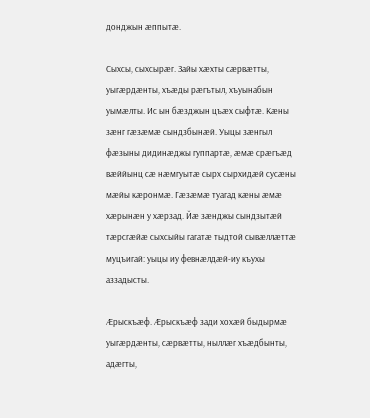донджын æппытæ.

Сыхсы, сыхсырæг. Зайы хæхты сæрвæтты, уыгæрдæнты, хъæды рæгътыл, хъуынабын уымæлты. Ис ын бæзджын цъæх сыфтæ. Кæны зæнг гæзæмæ сындзбынæй. Уыцы зæнгыл фæзыны дидинæджы гуппартæ, æмæ срæгъæд вæййынц сæ нæмгуытæ сырх сырхидæй сусæны мæйы кæронмæ. Гæзæмæ туагад кæны æмæ хæрынæн у хæрзад. Йæ зæнджы сындзытæй тæрсгæйæ сыхсыйы гагатæ тыдтой сывæллæттæ муцъигай: уыцы иу февнæлдæй-иу къухы аззадысты.

Æрыскъæф. Æрыскъæф зади хохæй быдырмæ уыгæрдæнты, сæрвæтты, ныллæг хъæдбынты, адæгты,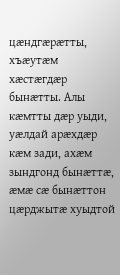цæндгæрæтты, хъæутæм хæстæгдæр бынæтты. Алы кæмтты дæр уыди, уæлдай арæхдæр кæм зади, ахæм зындгонд бынæттæ, æмæ сæ бынæттон цæрджытæ хуыдтой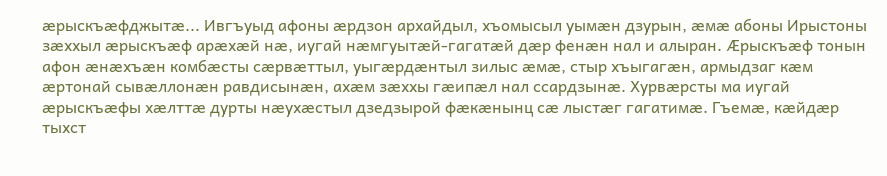æрыскъæфджытæ... Ивгъуыд афоны æрдзон архайдыл, хъомысыл уымæн дзурын, æмæ абоны Ирыстоны зæххыл æрыскъæф арæхæй нæ, иугай нæмгуытæй-гагатæй дæр фенæн нал и алыран. Æрыскъæф тонын афон æнæхъæн комбæсты сæрвæттыл, уыгæрдæнтыл зилыс æмæ, стыр хъыгагæн, армыдзаг кæм æртонай сывæллонæн равдисынæн, ахæм зæххы гæипæл нал ссардзынæ. Хурвæрсты ма иугай æрыскъæфы хæлттæ дурты нæухæстыл дзедзырой фæкæнынц сæ лыстæг гагатимæ. Гъемæ, кæйдæр тыхст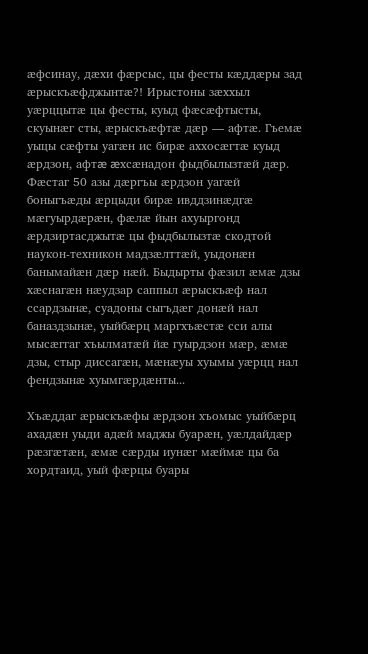æфсинау, дæхи фæрсыс, цы фесты кæддæры зад æрыскъæфджынтæ?! Ирыстоны зæххыл уæрццытæ цы фесты, куыд фæсæфтысты, скуынæг сты, æрыскъæфтæ дæр — афтæ. Гъемæ уыцы сæфты уагæн ис бирæ аххосæгтæ куыд æрдзон, афтæ æхсæнадон фыдбылызтæй дæр. Фæстаг 50 азы дæргъы æрдзон уагæй боныгъæды æрцыди бирæ ивддзинæдгæ мæгуырдæрæн, фæлæ йын ахуыргонд æрдзиртасджытæ цы фыдбылызтæ скодтой наукон-техникон мадзæлттæй, уыдонæн банымайæн дæр нæй. Быдырты фæзил æмæ дзы хæснагæн нæудзар саппыл æрыскъæф нал ссардзынæ, суадоны сыгъдæг донæй нал баназдзынæ, уыйбæрц маргхъæстæ сси алы мысæггаг хъылматæй йæ гуырдзон мæр, æмæ дзы, стыр диссагæн, мæнæуы хуымы уæрцц нал фендзынæ хуымгæрдæнты...

Хъæддаг æрыскъæфы æрдзон хъомыс уыйбæрц ахадæн уыди адæй маджы буарæн, уæлдайдæр рæзгæтæн, æмæ сæрды иунæг мæймæ цы ба хордтаид, уый фæрцы буары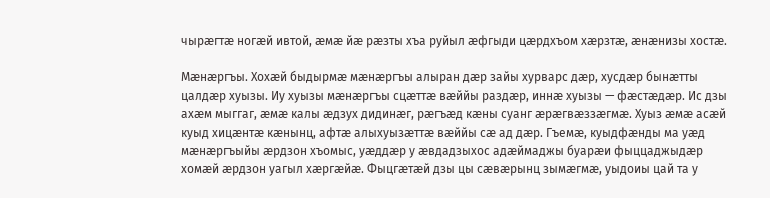чырæгтæ ногæй ивтой, æмæ йæ рæзты хъа руйыл æфгыди цæрдхъом хæрзтæ, æнæнизы хостæ.

Мæнæргъы. Хохæй быдырмæ мæнæргъы алыран дæр зайы хурварс дæр, хусдæр бынæтты цалдæр хуызы. Иу хуызы мæнæргъы сцæттæ вæййы раздæр, иннæ хуызы — фæстæдæр. Ис дзы ахæм мыггаг, æмæ калы æдзух дидинæг, рæгъæд кæны суанг æрæгвæззæгмæ. Хуыз æмæ асæй куыд хицæнтæ кæнынц, афтæ алыхуызæттæ вæййы сæ ад дæр. Гъемæ, куыдфæнды ма уæд мæнæргъыйы æрдзон хъомыс, уæддæр у æвдадзыхос адæймаджы буарæи фыццаджыдæр хомæй æрдзон уагыл хæргæйæ. Фыцгæтæй дзы цы сæвæрынц зымæгмæ, уыдоиы цай та у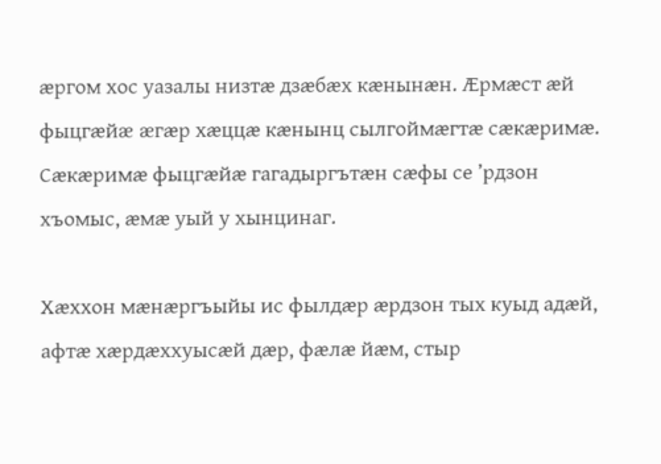æргом хос уазалы низтæ дзæбæх кæнынæн. Æрмæст æй фыцгæйæ æгæр хæццæ кæнынц сылгоймæгтæ сæкæримæ. Сæкæримæ фыцгæйæ гагадыргътæн сæфы се ’рдзон хъомыс, æмæ уый у хынцинаг.

Хæххон мæнæргъыйы ис фылдæр æрдзон тых куыд адæй, афтæ хæрдæххуысæй дæр, фæлæ йæм, стыр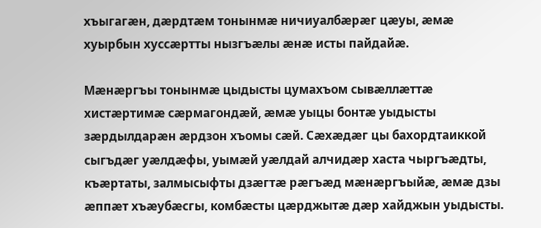хъыгагæн, дæрдтæм тонынмæ ничиуалбæрæг цæуы, æмæ хуырбын хуссæртты нызгъæлы æнæ исты пайдайæ.

Мæнæргъы тонынмæ цыдысты цумахъом сывæллæттæ хистæртимæ сæрмагондæй, æмæ уыцы бонтæ уыдысты зæрдылдарæн æрдзон хъомы сæй. Сæхæдæг цы бахордтаиккой сыгъдæг уæлдæфы, уымæй уæлдай алчидæр хаста чыргъæдты, къæртаты, залмысыфты дзæгтæ рæгъæд мæнæргъыйæ, æмæ дзы æппæт хъæубæсгы, комбæсты цæрджытæ дæр хайджын уыдысты.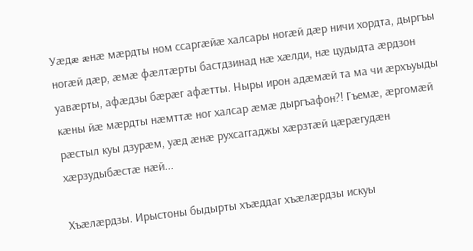Уæдæ æнæ мæрдты ном ссаргæйæ халсары ногæй дæр ничи хордта, дыргъы ногæй дæр, æмæ фæлтæрты бастдзинад нæ хæлди, нæ цудыдта æрдзон уавæрты, афæдзы бæрæг афæтты. Ныры ирон адæмæй та ма чи æрхъуыды кæны йæ мæрдты нæмттæ ног халсар æмæ дыргъафон?! Гъемæ, æргомæй рæстыл куы дзурæм, уæд æнæ рухсаггаджы хæрзтæй цæрæгудæн хæрзудыбæстæ нæй...

Хъæлæрдзы. Ирыстоны быдырты хъæддаг хъæлæрдзы искуы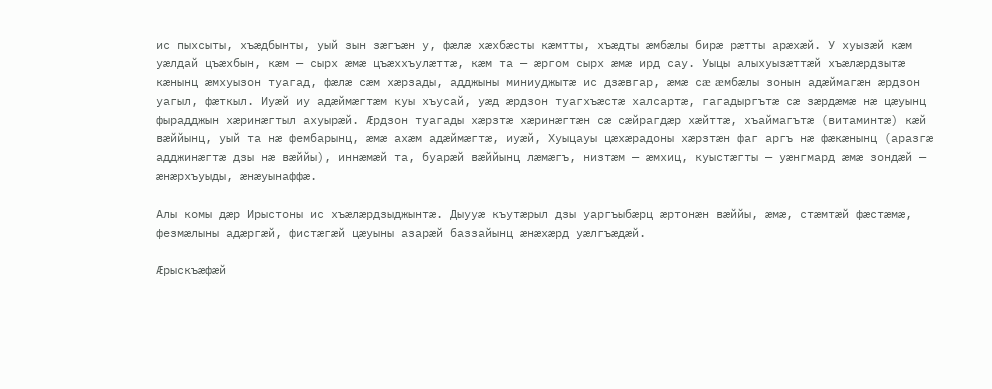ис пыхсыты, хъæдбынты, уый зын зæгъæн у, фæлæ хæхбæсты кæмтты, хъæдты æмбæлы бирæ рæтты арæхæй. У хуызæй кæм уæлдай цъæхбын, кæм — сырх æмæ цъæххъулæттæ, кæм та — æргом сырх æмæ ирд сау. Уыцы алыхуызæттæй хъæлæрдзытæ кæнынц æмхуызон туагад, фæлæ сæм хæрзады, адджыны миниуджытæ ис дзæвгар, æмæ сæ æмбæлы зонын адæймагæн æрдзон уагыл, фæткыл. Иуæй иу адæймæгтæм куы хъусай, уæд æрдзон туагхъæстæ халсартæ, гагадыргътæ сæ зæрдæмæ нæ цæуынц фырадджын хæринæгтыл ахуырæй. Æрдзон туагады хæрзтæ хæринæгтæн сæ сæйрагдæр хæйттæ, хъаймагътæ (витаминтæ) кæй вæййынц, уый та нæ фембарынц, æмæ ахæм адæймæгтæ, иуæй, Хуыцауы цæхæрадоны хæрзтæн фаг аргъ нæ фæкæнынц (аразгæ адджинæгтæ дзы нæ вæййы), иннæмæй та, буарæй вæййынц лæмæгъ, низтæм — æмхиц, куыстæгты — уæнгмард æмæ зондæй — æнæрхъуыды, æнæуынаффæ.

Алы комы дæр Ирыстоны ис хъæлæрдзыджынтæ. Дыууæ къутæрыл дзы уаргъыбæрц æртонæн вæййы, æмæ, стæмтæй фæстæмæ, фезмæлыны адæргæй, фистæгæй цæуыны азарæй баззайынц æнæхæрд уæлгъæдæй.

Æрыскъæфæй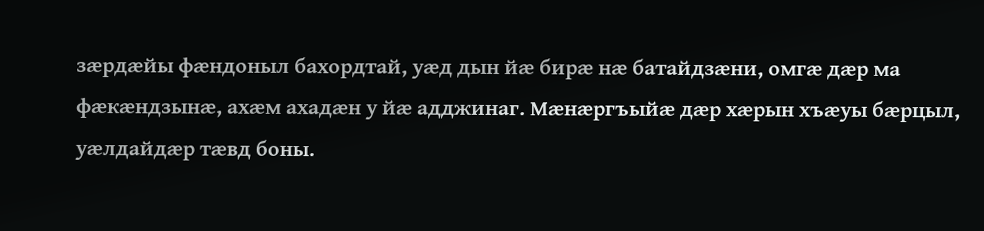зæрдæйы фæндоныл бахордтай, уæд дын йæ бирæ нæ батайдзæни, омгæ дæр ма фæкæндзынæ, ахæм ахадæн у йæ адджинаг. Мæнæргъыйæ дæр хæрын хъæуы бæрцыл, уæлдайдæр тæвд боны.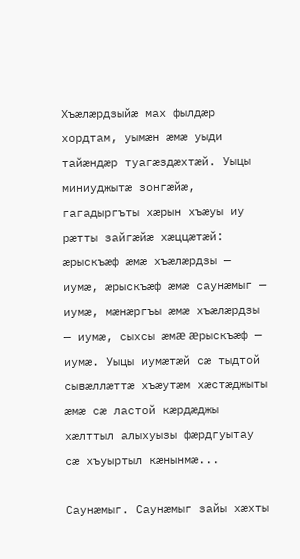Хъæлæрдзыйæ мах фылдæр хордтам, уымæн æмæ уыди тайæндæр туагæздæхтæй. Уыцы миниуджытæ зонгæйæ, гагадыргъты хæрын хъæуы иу рæтты зайгæйæ хæццæтæй: æрыскъæф æмæ хъæлæрдзы — иумæ, æрыскъæф æмæ саунæмыг — иумæ, мæнæргъы æмæ хъæлæрдзы — иумæ, сыхсы æмæ æрыскъæф — иумæ. Уыцы иумæтæй сæ тыдтой сывæллæттæ хъæутæм хæстæджыты æмæ сæ ластой кæрдæджы хæлттыл алыхуызы фæрдгуытау сæ хъуыртыл кæнынмæ...

Саунæмыг. Саунæмыг зайы хæхты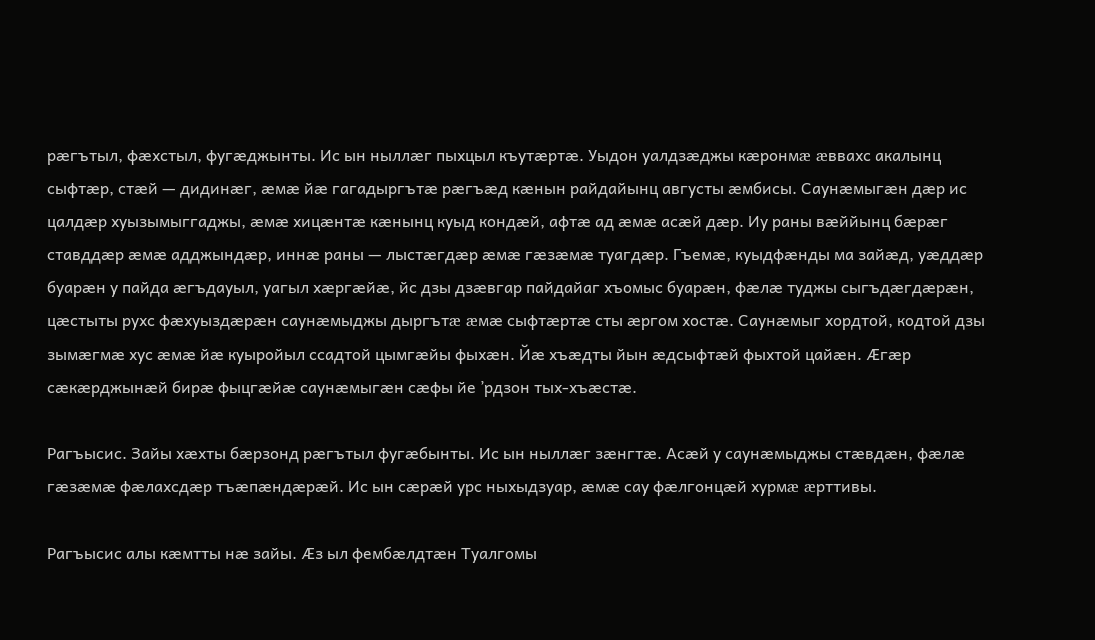рæгътыл, фæхстыл, фугæджынты. Ис ын ныллæг пыхцыл къутæртæ. Уыдон уалдзæджы кæронмæ æввахс акалынц сыфтæр, стæй — дидинæг, æмæ йæ гагадыргътæ рæгъæд кæнын райдайынц августы æмбисы. Саунæмыгæн дæр ис цалдæр хуызымыггаджы, æмæ хицæнтæ кæнынц куыд кондæй, афтæ ад æмæ асæй дæр. Иу раны вæййынц бæрæг ставддæр æмæ адджындæр, иннæ раны — лыстæгдæр æмæ гæзæмæ туагдæр. Гъемæ, куыдфæнды ма зайæд, уæддæр буарæн у пайда æгъдауыл, уагыл хæргæйæ, йс дзы дзæвгар пайдайаг хъомыс буарæн, фæлæ туджы сыгъдæгдæрæн, цæстыты рухс фæхуыздæрæн саунæмыджы дыргътæ æмæ сыфтæртæ сты æргом хостæ. Саунæмыг хордтой, кодтой дзы зымæгмæ хус æмæ йæ куыройыл ссадтой цымгæйы фыхæн. Йæ хъæдты йын æдсыфтæй фыхтой цайæн. Æгæр сæкæрджынæй бирæ фыцгæйæ саунæмыгæн сæфы йе ’рдзон тых-хъæстæ.

Рагъысис. Зайы хæхты бæрзонд рæгътыл фугæбынты. Ис ын ныллæг зæнгтæ. Асæй у саунæмыджы стæвдæн, фæлæ гæзæмæ фæлахсдæр тъæпæндæрæй. Ис ын сæрæй урс ныхыдзуар, æмæ сау фæлгонцæй хурмæ æрттивы.

Рагъысис алы кæмтты нæ зайы. Æз ыл фембæлдтæн Туалгомы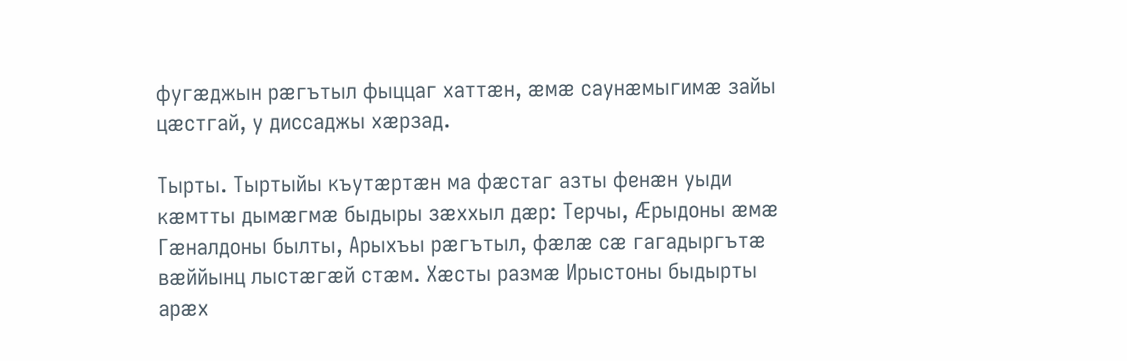фугæджын рæгътыл фыццаг хаттæн, æмæ саунæмыгимæ зайы цæстгай, у диссаджы хæрзад.

Тырты. Тыртыйы къутæртæн ма фæстаг азты фенæн уыди кæмтты дымæгмæ быдыры зæххыл дæр: Терчы, Æрыдоны æмæ Гæналдоны былты, Арыхъы рæгътыл, фæлæ сæ гагадыргътæ вæййынц лыстæгæй стæм. Хæсты размæ Ирыстоны быдырты арæх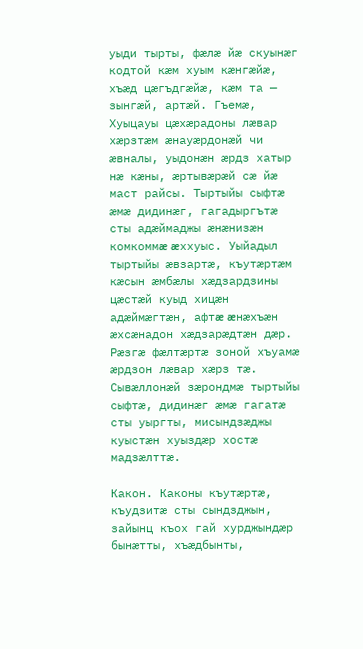уыди тырты, фæлæ йæ скуынæг кодтой кæм хуым кæнгæйæ, хъæд цæгъдгæйæ, кæм та — зынгæй, артæй. Гъемæ, Хуыцауы цæхæрадоны лæвар хæрзтæм æнауæрдонæй чи æвналы, уыдонæн æрдз хатыр нæ кæны, æртывæрæй сæ йæ маст райсы. Тыртыйы сыфтæ æмæ дидинæг, гагадыргътæ сты адæймаджы æнæнизæн комкоммæ æххуыс. Уыйадыл тыртыйы æвзартæ, къутæртæм кæсын æмбæлы хæдзардзины цæстæй куыд хицæн адæймæгтæн, афтæ æнæхъæн æхсæнадон хæдзарæдтæн дæр. Рæзгæ фæлтæртæ зоной хъуамæ æрдзон лæвар хæрз тæ. Сывæллонæй зæрондмæ тыртыйы сыфтæ, дидинæг æмæ гагатæ сты уыргты, мисындзæджы куыстæн хуыздæр хостæ мадзæлттæ.

Какон. Каконы къутæртæ, къудзитæ сты сындзджын, зайынц къох гай хурджындæр бынæтты, хъæдбынты,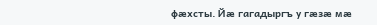фæхсты. Йæ гагадыргъ у гæзæ мæ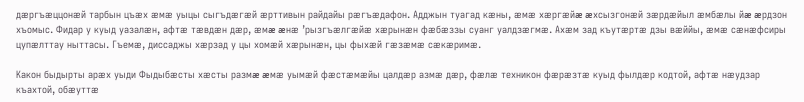дæргъæццонæй тарбын цъæх æмæ уыцы сыгъдæгæй æрттивын райдайы рæгъæдафон. Адджын туагад кæны, æмæ хæргæйæ æхсызгонæй зæрдæйыл æмбæлы йæ æрдзон хъомыс. Фидар у куыд уазалæн, афтæ тæвдæн дæр, æмæ æнæ ’рызгъæлгæйæ хæрынæн фæбæззы суанг уалдзæгмæ. Ахæм зад къутæртæ дзы вæййы, æмæ сæнæфсиры цупæлттау ныттасы. Гъемæ, диссаджы хæрзад у цы хомæй хæрынæн, цы фыхæй гæзæмæ сæкæримæ.

Какон быдырты арæх уыди Фыдыбæсты хæсты размæ æмæ уымæй фæстæмæйы цалдæр азмæ дæр, фæлæ техникон фæрæзтæ куыд фылдæр кодтой, афтæ нæудзар къахтой, обæуттæ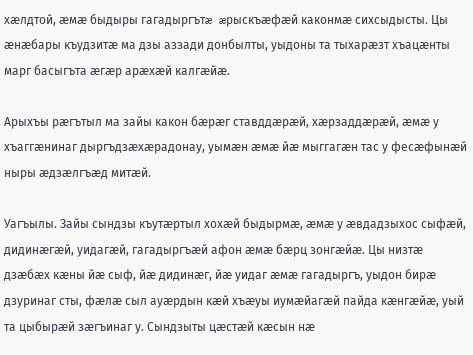хæлдтой, æмæ быдыры гагадыргътæ æрыскъæфæй каконмæ сихсыдысты. Цы æнæбары къудзитæ ма дзы аззади донбылты, уыдоны та тыхарæзт хъацæнты марг басыгъта æгæр арæхæй калгæйæ.

Арыхъы рæгътыл ма зайы какон бæрæг ставддæрæй, хæрзаддæрæй, æмæ у хъаггæнинаг дыргъдзæхæрадонау, уымæн æмæ йæ мыггагæн тас у фесæфынæй ныры æдзæлгъæд митæй.

Уагъылы. Зайы сындзы къутæртыл хохæй быдырмæ, æмæ у æвдадзыхос сыфæй, дидинæгæй, уидагæй, гагадыргъæй афон æмæ бæрц зонгæйæ. Цы низтæ дзæбæх кæны йæ сыф, йæ дидинæг, йæ уидаг æмæ гагадыргъ, уыдон бирæ дзуринаг сты, фæлæ сыл ауæрдын кæй хъæуы иумæйагæй пайда кæнгæйæ, уый та цыбырæй зæгъинаг у. Сындзыты цæстæй кæсын нæ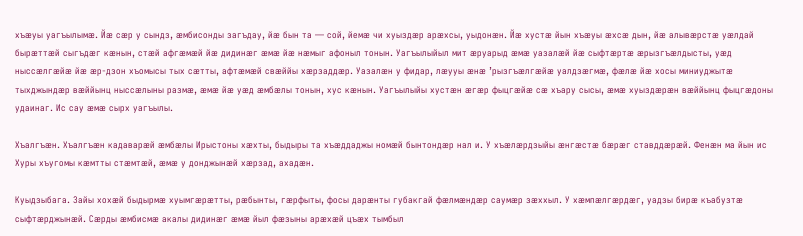хъæуы уагъылымæ. Йæ сæр у сындз, æмбисонды загъдау, йæ бын та — сой, йемæ чи хуыздæр арæхсы, уыдонæн. Йæ хустæ йын хъæуы æхсæ дын, йæ алывæрстæ уæлдай бырæттæй сыгъдæг кæнын, стæй афгæмæй йæ дидинæг æмæ йæ нæмыг афоныл тонын. Уагъылыйыл мит æруарыд æмæ уазалæй йæ сыфтæртæ æрызгъæлдысты, уæд ныссæлгæйæ йæ æр-дзон хъомысы тых сæтты, афтæмæй свæййы хæрзаддæр. Уазалæн у фидар, лæууы æнæ ’рызгъæлгæйæ уалдзæгмæ, фæлæ йæ хосы миниуджытæ тыхджындæр вæййынц ныссæлыны размæ, æмæ йæ уæд æмбæлы тонын, хус кæнын. Уагъылыйы хустæн æгæр фыцгæйæ сæ хъару сысы, æмæ хуыздæрæн вæййынц фыцгæдоны удаинаг. Ис сау æмæ сырх уагъылы.

Хъалгъæн. Хъалгъæн кадаварæй æмбæлы Ирыстоны хæхты, быдыры та хъæддаджы номæй бынтондæр нал и. У хъæлæрдзыйы æнгæстæ бæрæг ставддæрæй. Фенæн ма йын ис Хуры хъугомы кæмтты стæмтæй, æмæ у донджынæй хæрзад, ахадæн.

Куыдзыбага. Зайы хохæй быдырмæ хуымгæрæтты, рæбынты, гæрфыты, фосы дарæнты губакгай фæлмæндæр саумæр зæххыл. У хæмпæлгæрдæг, уадзы бирæ къабузтæ сыфтæрджынæй. Сæрды æмбисмæ акалы дидинæг æмæ йыл фæзыны арæхæй цъæх тымбыл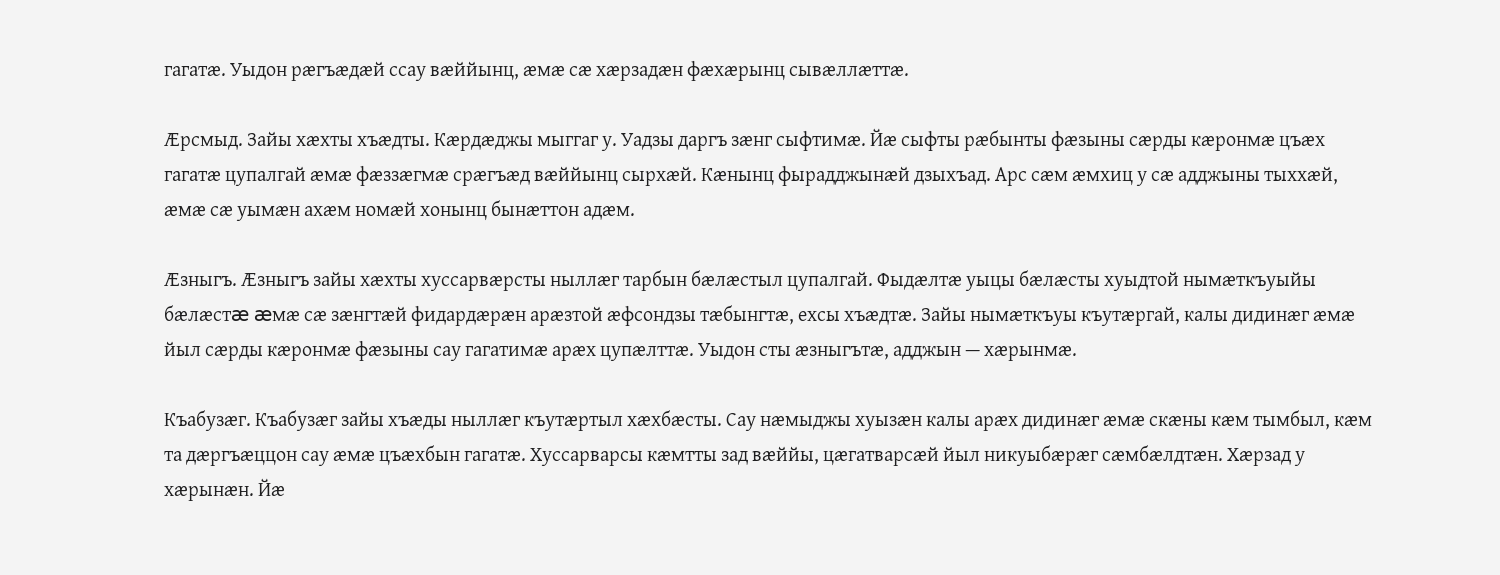гагатæ. Уыдон рæгъæдæй ссау вæййынц, æмæ сæ хæрзадæн фæхæрынц сывæллæттæ.

Æрсмыд. Зайы хæхты хъæдты. Кæрдæджы мыггаг у. Уадзы даргъ зæнг сыфтимæ. Йæ сыфты рæбынты фæзыны сæрды кæронмæ цъæх гагатæ цупалгай æмæ фæззæгмæ срæгъæд вæййынц сырхæй. Кæнынц фырадджынæй дзыхъад. Арс сæм æмхиц у сæ адджыны тыххæй, æмæ сæ уымæн ахæм номæй хонынц бынæттон адæм.

Æзныгъ. Æзныгъ зайы хæхты хуссарвæрсты ныллæг тарбын бæлæстыл цупалгай. Фыдæлтæ уыцы бæлæсты хуыдтой нымæткъуыйы бæлæстæ æмæ сæ зæнгтæй фидардæрæн арæзтой æфсондзы тæбынгтæ, ехсы хъæдтæ. Зайы нымæткъуы къутæргай, калы дидинæг æмæ йыл сæрды кæронмæ фæзыны сау гагатимæ арæх цупæлттæ. Уыдон сты æзныгътæ, адджын — хæрынмæ.

Къабузæг. Къабузæг зайы хъæды ныллæг къутæртыл хæхбæсты. Сау нæмыджы хуызæн калы арæх дидинæг æмæ скæны кæм тымбыл, кæм та дæргъæццон сау æмæ цъæхбын гагатæ. Хуссарварсы кæмтты зад вæййы, цæгатварсæй йыл никуыбæрæг сæмбæлдтæн. Хæрзад у хæрынæн. Йæ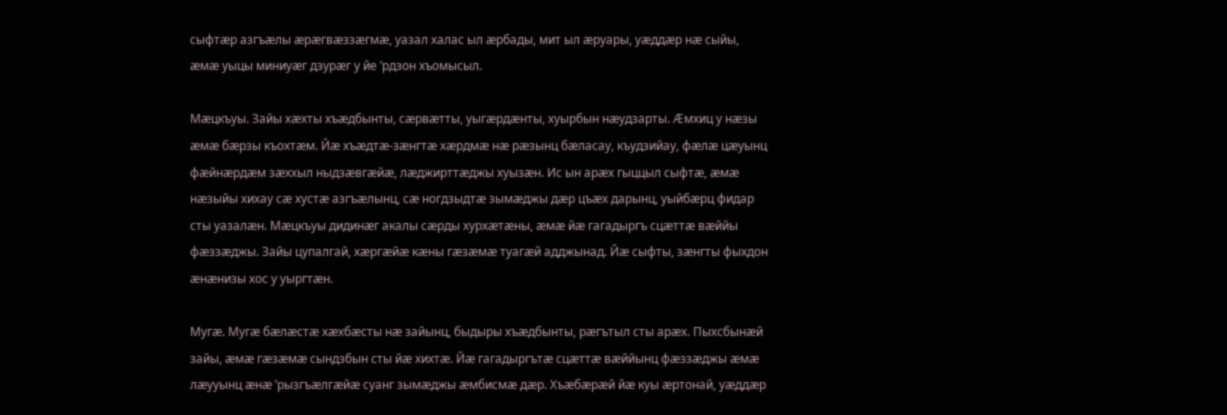сыфтæр азгъæлы æрæгвæззæгмæ, уазал халас ыл æрбады, мит ыл æруары, уæддæр нæ сыйы, æмæ уыцы миниуæг дзурæг у йе ’рдзон хъомысыл.

Мæцкъуы. Зайы хæхты хъæдбынты, сæрвæтты, уыгæрдæнты, хуырбын нæудзарты. Æмхиц у нæзы æмæ бæрзы къохтæм. Йæ хъæдтæ-зæнгтæ хæрдмæ нæ рæзынц бæласау, къудзийау, фæлæ цæуынц фæйнæрдæм зæххыл ныдзæвгæйæ, лæджирттæджы хуызæн. Ис ын арæх гыццыл сыфтæ, æмæ нæзыйы хихау сæ хустæ азгъæлынц, сæ ногдзыдтæ зымæджы дæр цъæх дарынц, уыйбæрц фидар сты уазалæн. Мæцкъуы дидинæг акалы сæрды хурхæтæны, æмæ йæ гагадыргъ сцæттæ вæййы фæззæджы. Зайы цупалгай, хæргæйæ кæны гæзæмæ туагæй адджынад. Йæ сыфты, зæнгты фыхдон æнæнизы хос у уыргтæн.

Мугæ. Мугæ бæлæстæ хæхбæсты нæ зайынц, быдыры хъæдбынты, рæгътыл сты арæх. Пыхсбынæй зайы, æмæ гæзæмæ сындзбын сты йæ хихтæ. Йæ гагадыргътæ сцæттæ вæййынц фæззæджы æмæ лæууынц æнæ ’рызгъæлгæйæ суанг зымæджы æмбисмæ дæр. Хъæбæрæй йæ куы æртонай, уæддæр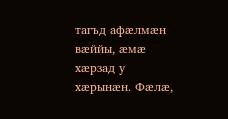тагъд афæлмæн вæййы, æмæ хæрзад у хæрынæн. Фæлæ,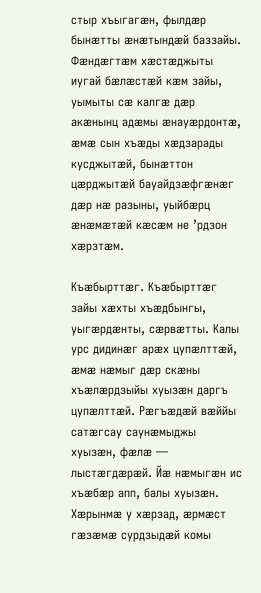стыр хъыгагæн, фылдæр бынæтты æнæтындæй баззайы. Фæндæгтæм хæстæджыты иугай бæлæстæй кæм зайы, уымыты сæ калгæ дæр акæнынц адæмы æнауæрдонтæ, æмæ сын хъæды хæдзарады кусджытæй, бынæттон цæрджытæй бауайдзæфгæнæг дæр нæ разыны, уыйбæрц æнæмæтæй кæсæм не ’рдзон хæрзтæм.

Къæбырттæг. Къæбырттæг зайы хæхты хъæдбынгы, уыгæрдæнты, сæрвæтты. Калы урс дидинæг арæх цупæлттæй, æмæ нæмыг дæр скæны хъæлæрдзыйы хуызæн даргъ цупæлттæй. Рæгъæдæй вæййы сатæгсау саунæмыджы хуызæн, фæлæ — лыстæгдæрæй. Йæ нæмыгæн ис хъæбæр апп, балы хуызæн. Хæрынмæ у хæрзад, æрмæст гæзæмæ сурдзыдæй комы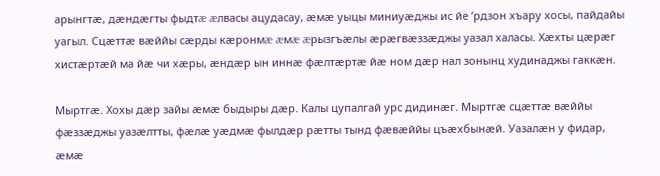арынгтæ, дæндæгты фыдтæ æлвасы ацудасау, æмæ уыцы миниуæджы ис йе ’рдзон хъару хосы, пайдайы уагыл. Сцæттæ вæййы сæрды кæронмæ æмæ æрызгъæлы æрæгвæззæджы уазал халасы. Хæхты цæрæг хистæртæй ма йæ чи хæры, æндæр ын иннæ фæлтæртæ йæ ном дæр нал зонынц худинаджы гаккæн.

Мыртгæ. Хохы дæр зайы æмæ быдыры дæр. Калы цупалгай урс дидинæг. Мыртгæ сцæттæ вæййы фæззæджы уазæлтты, фæлæ уæдмæ фылдæр рæтты тынд фæвæййы цъæхбынæй. Уазалæн у фидар, æмæ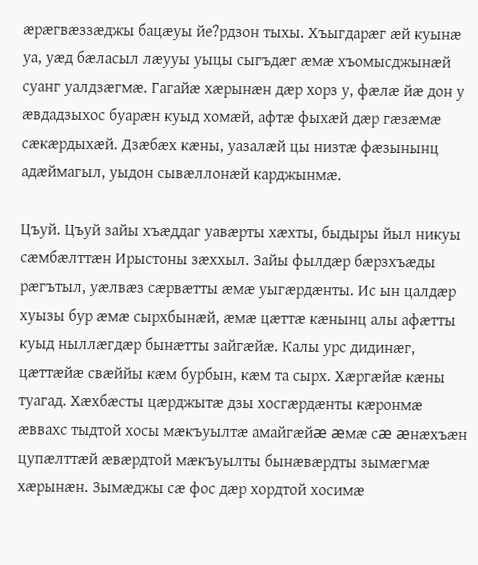æрæгвæззæджы бацæуы йе?рдзон тыхы. Хъыгдарæг æй куынæ уа, уæд бæласыл лæууы уыцы сыгъдæг æмæ хъомысджынæй суанг уалдзæгмæ. Гагайæ хæрынæн дæр хорз у, фæлæ йæ дон у æвдадзыхос буарæн куыд хомæй, афтæ фыхæй дæр гæзæмæ сæкæрдыхæй. Дзæбæх кæны, уазалæй цы низтæ фæзынынц адæймагыл, уыдон сывæллонæй карджынмæ.

Цъуй. Цъуй зайы хъæддаг уавæрты хæхты, быдыры йыл никуы сæмбæлттæн Ирыстоны зæххыл. Зайы фылдæр бæрзхъæды рæгътыл, уæлвæз сæрвæтты æмæ уыгæрдæнты. Ис ын цалдæр хуызы бур æмæ сырхбынæй, æмæ цæттæ кæнынц алы афæтты куыд ныллæгдæр бынæтты зайгæйæ. Калы урс дидинæг, цæттæйæ свæййы кæм бурбын, кæм та сырх. Хæргæйæ кæны туагад. Хæхбæсты цæрджытæ дзы хосгæрдæнты кæронмæ æввахс тыдтой хосы мæкъуылтæ амайгæйæ æмæ сæ æнæхъæн цупæлттæй æвæрдтой мæкъуылты бынæвæрдты зымæгмæ хæрынæн. Зымæджы сæ фос дæр хордтой хосимæ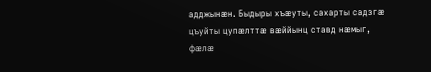адджынæн. Быдыры хъæуты, сахарты садзгæ цъуйты цупæлттæ вæййынц ставд нæмыг, фæлæ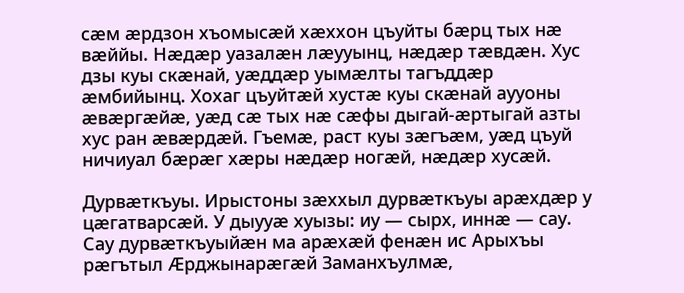сæм æрдзон хъомысæй хæххон цъуйты бæрц тых нæ вæййы. Нæдæр уазалæн лæууынц, нæдæр тæвдæн. Хус дзы куы скæнай, уæддæр уымæлты тагъддæр æмбийынц. Хохаг цъуйтæй хустæ куы скæнай аууоны æвæргæйæ, уæд сæ тых нæ сæфы дыгай-æртыгай азты хус ран æвæрдæй. Гъемæ, раст куы зæгъæм, уæд цъуй ничиуал бæрæг хæры нæдæр ногæй, нæдæр хусæй.

Дурвæткъуы. Ирыстоны зæххыл дурвæткъуы арæхдæр у цæгатварсæй. У дыууæ хуызы: иу — сырх, иннæ — сау. Сау дурвæткъуыйæн ма арæхæй фенæн ис Арыхъы рæгътыл Æрджынарæгæй Заманхъулмæ,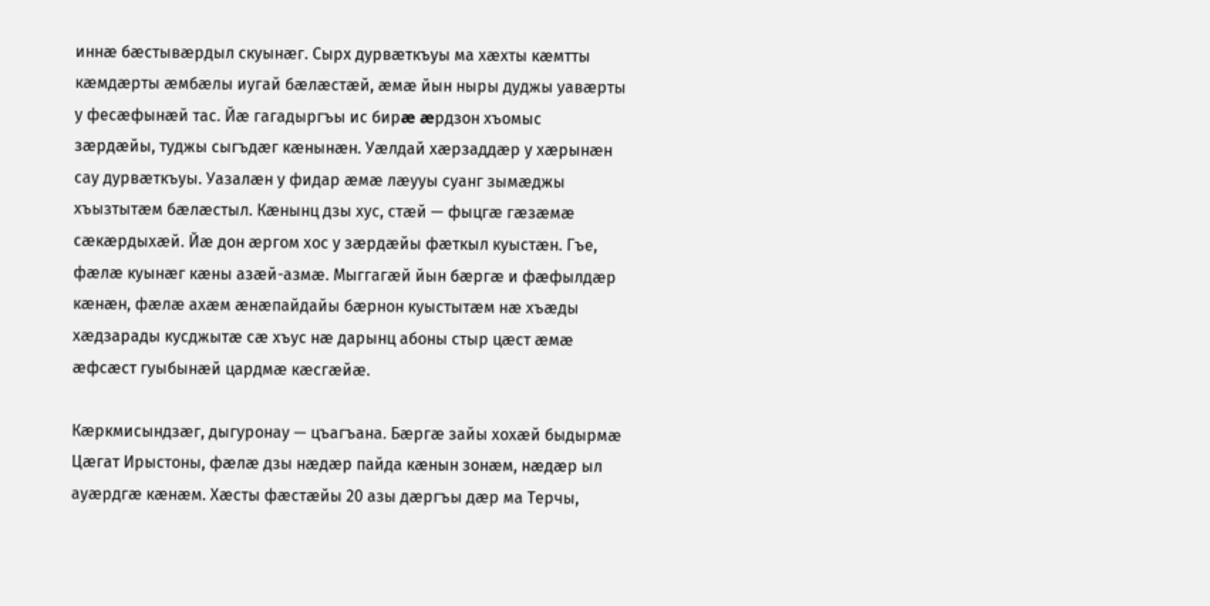иннæ бæстывæрдыл скуынæг. Сырх дурвæткъуы ма хæхты кæмтты кæмдæрты æмбæлы иугай бæлæстæй, æмæ йын ныры дуджы уавæрты у фесæфынæй тас. Йæ гагадыргъы ис бирæ æрдзон хъомыс зæрдæйы, туджы сыгъдæг кæнынæн. Уæлдай хæрзаддæр у хæрынæн сау дурвæткъуы. Уазалæн у фидар æмæ лæууы суанг зымæджы хъызтытæм бæлæстыл. Кæнынц дзы хус, стæй — фыцгæ гæзæмæ сæкæрдыхæй. Йæ дон æргом хос у зæрдæйы фæткыл куыстæн. Гъе, фæлæ куынæг кæны азæй-азмæ. Мыггагæй йын бæргæ и фæфылдæр кæнæн, фæлæ ахæм æнæпайдайы бæрнон куыстытæм нæ хъæды хæдзарады кусджытæ сæ хъус нæ дарынц абоны стыр цæст æмæ æфсæст гуыбынæй цардмæ кæсгæйæ.

Кæркмисындзæг, дыгуронау — цъагъана. Бæргæ зайы хохæй быдырмæ Цæгат Ирыстоны, фæлæ дзы нæдæр пайда кæнын зонæм, нæдæр ыл ауæрдгæ кæнæм. Хæсты фæстæйы 20 азы дæргъы дæр ма Терчы,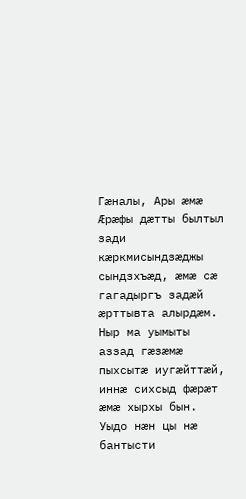Гæналы, Ары æмæ Æрæфы дæтты былтыл зади кæркмисындзæджы сындзхъæд, æмæ сæ гагадыргъ задæй æрттывта алырдæм. Ныр ма уымыты аззад гæзæмæ пыхсытæ иугæйттæй, иннæ сихсыд фæрæт æмæ хырхы бын. Уыдо нæн цы нæ бантысти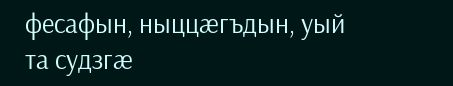фесафын, ныццæгъдын, уый та судзгæ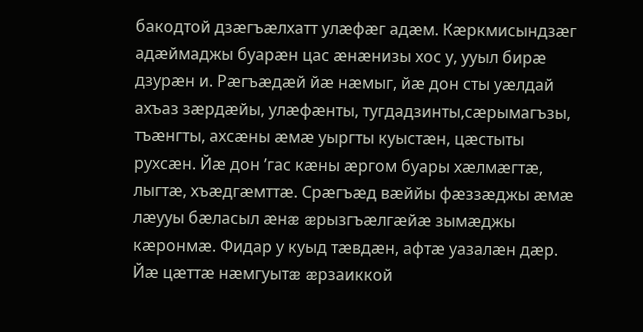бакодтой дзæгъæлхатт улæфæг адæм. Кæркмисындзæг адæймаджы буарæн цас æнæнизы хос у, ууыл бирæ дзурæн и. Рæгъæдæй йæ нæмыг, йæ дон сты уæлдай ахъаз зæрдæйы, улæфæнты, тугдадзинты,сæрымагъзы, тъæнгты, ахсæны æмæ уыргты куыстæн, цæстыты рухсæн. Йæ дон ’гас кæны æргом буары хæлмæгтæ, лыгтæ, хъæдгæмттæ. Срæгъæд вæййы фæззæджы æмæ лæууы бæласыл æнæ æрызгъæлгæйæ зымæджы кæронмæ. Фидар у куыд тæвдæн, афтæ уазалæн дæр. Йæ цæттæ нæмгуытæ æрзаиккой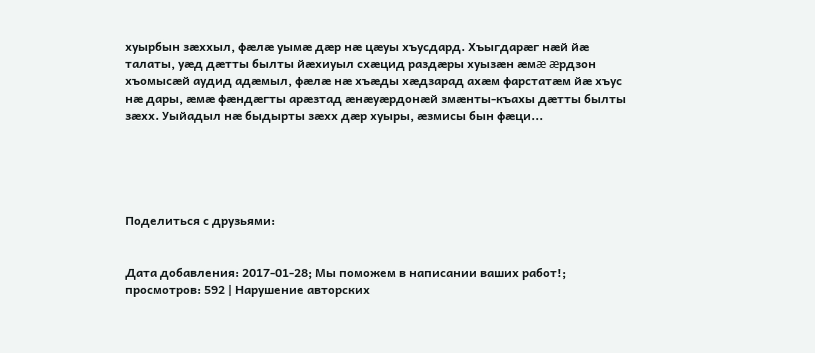хуырбын зæххыл, фæлæ уымæ дæр нæ цæуы хъусдард. Хъыгдарæг нæй йæ талаты, уæд дæтты былты йæхиуыл схæцид раздæры хуызæн æмæ æрдзон хъомысæй аудид адæмыл, фæлæ нæ хъæды хæдзарад ахæм фарстатæм йæ хъус нæ дары, æмæ фæндæгты арæзтад æнæуæрдонæй змæнты-къахы дæтты былты зæхх. Уыйадыл нæ быдырты зæхх дæр хуыры, æзмисы бын фæци...





Поделиться с друзьями:


Дата добавления: 2017-01-28; Мы поможем в написании ваших работ!; просмотров: 592 | Нарушение авторских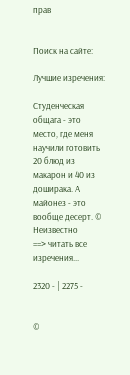прав


Поиск на сайте:

Лучшие изречения:

Студенческая общага - это место, где меня научили готовить 20 блюд из макарон и 40 из доширака. А майонез - это вообще десерт. © Неизвестно
==> читать все изречения...

2320 - | 2275 -


©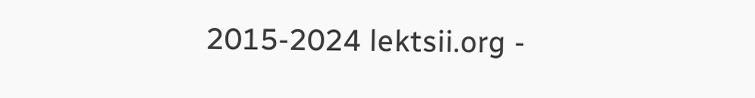2015-2024 lektsii.org -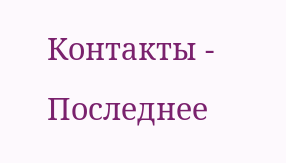Контакты - Последнее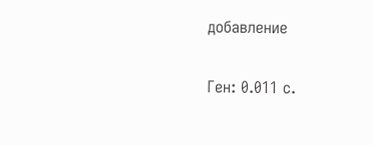добавление

Ген: 0.011 с.